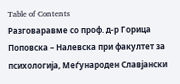Table of Contents
Разговаравме со проф. д-р Горица Поповска – Налевска при факултет за психологија, Меѓународен Славјански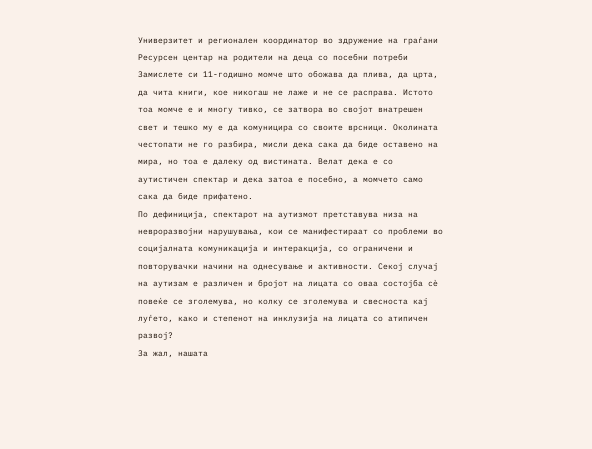Универзитет и регионален координатор во здружение на граѓани Ресурсен центар на родители на деца со посебни потреби
Замислете си 11-годишно момче што обожава да плива, да црта, да чита книги, кое никогаш не лаже и не се расправа. Истото тоа момче е и многу тивко, се затвора во својот внатрешен свет и тешко му е да комуницира со своите врсници. Околината честопати не го разбира, мисли дека сака да биде оставено на мира, но тоа е далеку од вистината. Велат дека е со аутистичен спектар и дека затоа е посебно, а момчето само сака да биде прифатено.
По дефиниција, спектарот на аутизмот претставува низа на невроразвојни нарушувања, кои се манифестираат со проблеми во социјалната комуникација и интеракција, со ограничени и повторувачки начини на однесување и активности. Секој случај на аутизам е различен и бројот на лицата со оваа состојба сè повеќе се зголемува, но колку се зголемува и свесноста кај луѓето, како и степенот на инклузија на лицата со атипичен развој?
За жал, нашата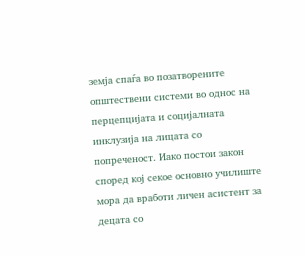земја спаѓа во позатворените општествени системи во однос на перцепцијата и социјалната инклузија на лицата со попреченост. Иако постои закон според кој секое основно училиште мора да вработи личен асистент за децата со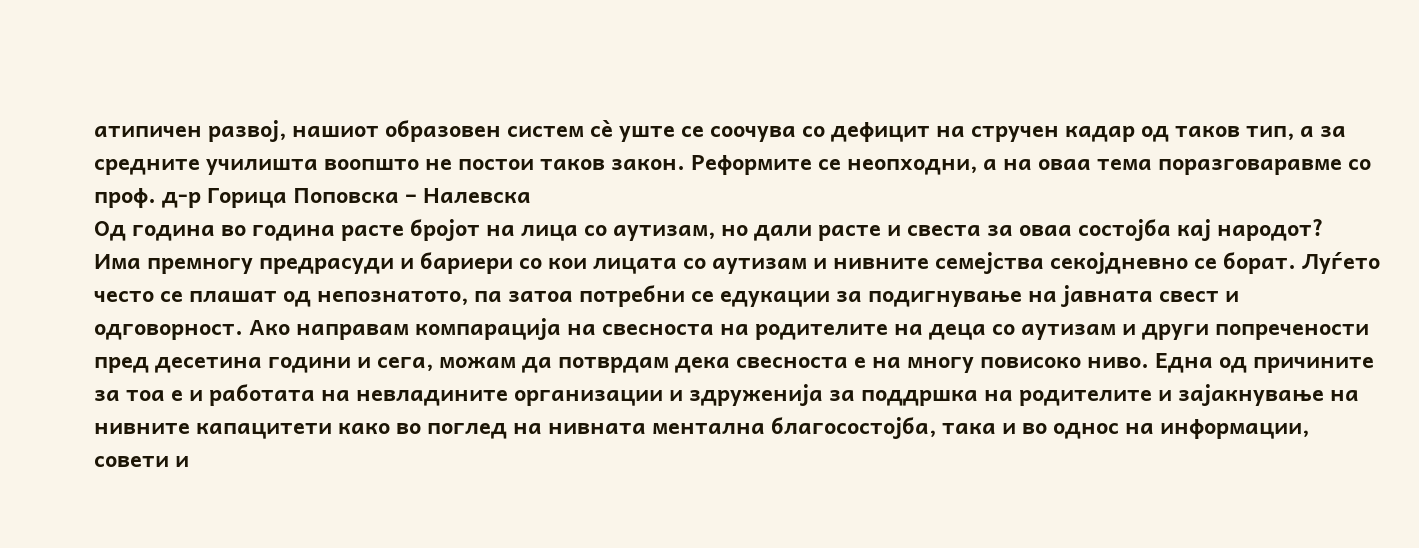атипичен развој, нашиот образовен систем сè уште се соочува со дефицит на стручен кадар од таков тип, а за средните училишта воопшто не постои таков закон. Реформите се неопходни, а на оваа тема поразговаравме со проф. д-р Горица Поповска – Налевска
Од година во година расте бројот на лица со аутизам, но дали расте и свеста за оваа состојба кај народот?
Има премногу предрасуди и бариери со кои лицата со аутизам и нивните семејства секојдневно се борат. Луѓето често се плашат од непознатото, па затоа потребни се едукации за подигнување на јавната свест и одговорност. Ако направам компарација на свесноста на родителите на деца со аутизам и други попречености пред десетина години и сега, можам да потврдам дека свесноста е на многу повисоко ниво. Една од причините за тоа е и работата на невладините организации и здруженија за поддршка на родителите и зајакнување на нивните капацитети како во поглед на нивната ментална благосостојба, така и во однос на информации, совети и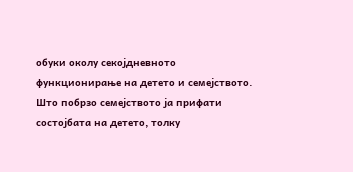обуки околу секојдневното функционирање на детето и семејството. Што побрзо семејството ја прифати состојбата на детето, толку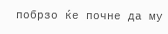побрзо ќе почне да му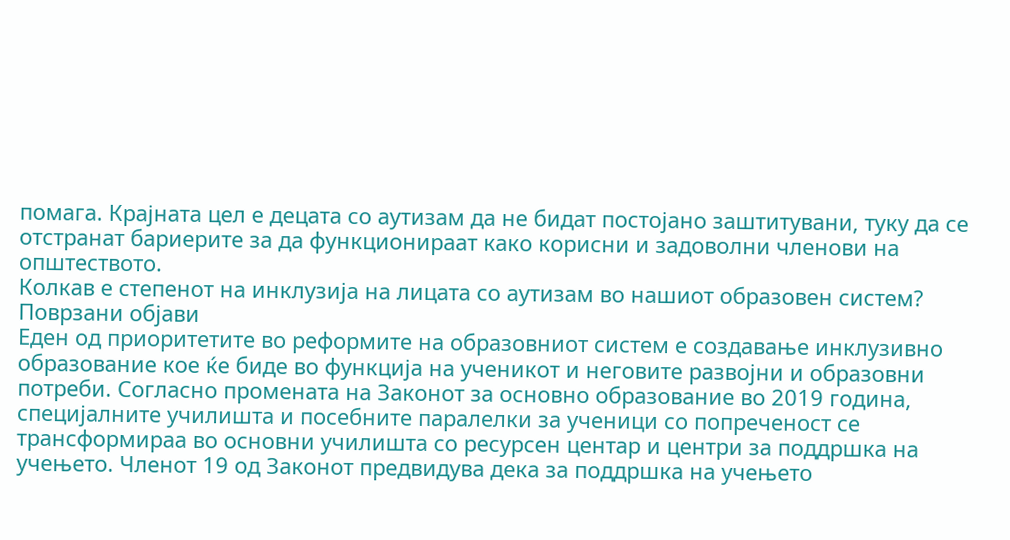помага. Крајната цел е децата со аутизам да не бидат постојано заштитувани, туку да се отстранат бариерите за да функционираат како корисни и задоволни членови на општеството.
Колкав е степенот на инклузија на лицата со аутизам во нашиот образовен систем?
Поврзани објави
Еден од приоритетите во реформите на образовниот систем е создавање инклузивно образование кое ќе биде во функција на ученикот и неговите развојни и образовни потреби. Согласно промената на Законот за основно образование во 2019 година, специјалните училишта и посебните паралелки за ученици со попреченост се трансформираа во основни училишта со ресурсен центар и центри за поддршка на учењето. Членот 19 од Законот предвидува дека за поддршка на учењето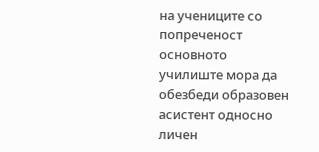на учениците со попреченост основното училиште мора да обезбеди образовен асистент односно личен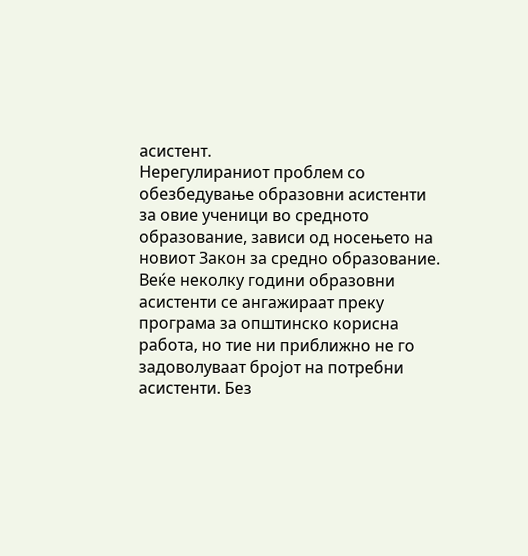асистент.
Нерегулираниот проблем со обезбедување образовни асистенти за овие ученици во средното образование, зависи од носењето на новиот Закон за средно образование. Веќе неколку години образовни асистенти се ангажираат преку програма за општинско корисна работа, но тие ни приближно не го задоволуваат бројот на потребни асистенти. Без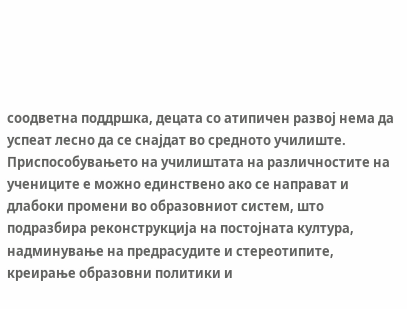соодветна поддршка, децата со атипичен развој нема да успеат лесно да се снајдат во средното училиште. Приспособувањето на училиштата на различностите на учениците е можно единствено ако се направат и длабоки промени во образовниот систем, што подразбира реконструкција на постојната култура, надминување на предрасудите и стереотипите, креирање образовни политики и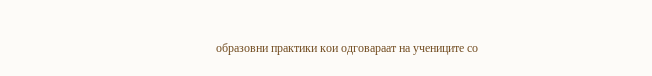образовни практики кои одговараат на учениците со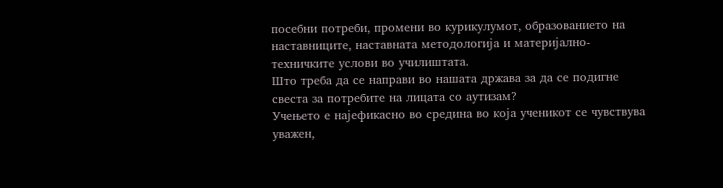посебни потреби, промени во курикулумот, образованието на наставниците, наставната методологија и материјално-техничките услови во училиштата.
Што треба да се направи во нашата држава за да се подигне свеста за потребите на лицата со аутизам?
Учењето е најефикасно во средина во која ученикот се чувствува уважен,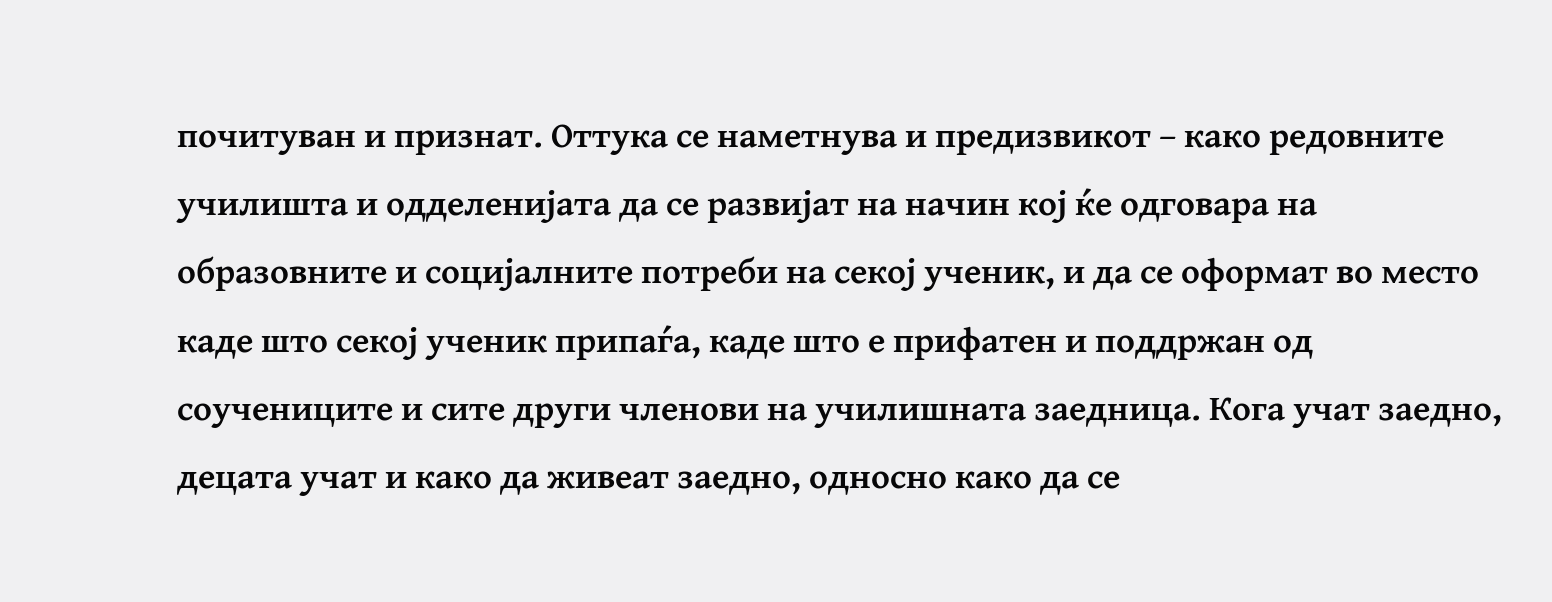почитуван и признат. Оттука се наметнува и предизвикот – како редовните училишта и одделенијата да се развијат на начин кој ќе одговара на образовните и социјалните потреби на секој ученик, и да се оформат во место каде што секој ученик припаѓа, каде што е прифатен и поддржан од соучениците и сите други членови на училишната заедница. Кога учат заедно, децата учат и како да живеат заедно, односно како да се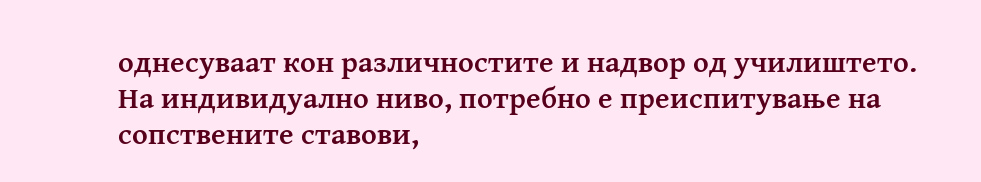однесуваат кон различностите и надвор од училиштето. На индивидуално ниво, потребно е преиспитување на сопствените ставови,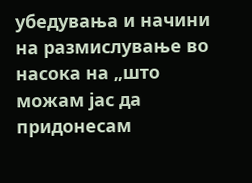убедувања и начини на размислување во насока на „што можам јас да придонесам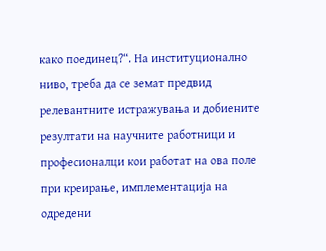како поединец?“. На институционално ниво, треба да се земат предвид релевантните истражувања и добиените резултати на научните работници и професионалци кои работат на ова поле при креирање, имплементација на одредени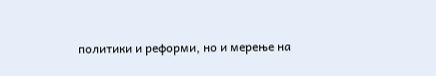политики и реформи, но и мерење на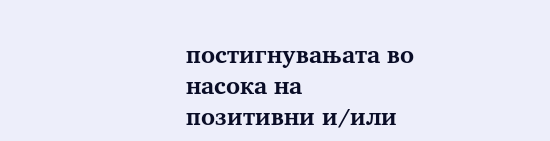постигнувањата во насока на позитивни и/или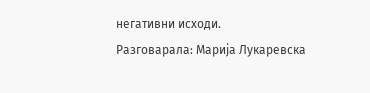негативни исходи.
Разговарала: Марија Лукаревска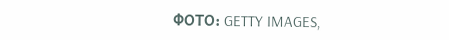ФОТО: GETTY IMAGES,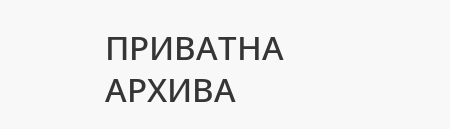ПРИВАТНА АРХИВА